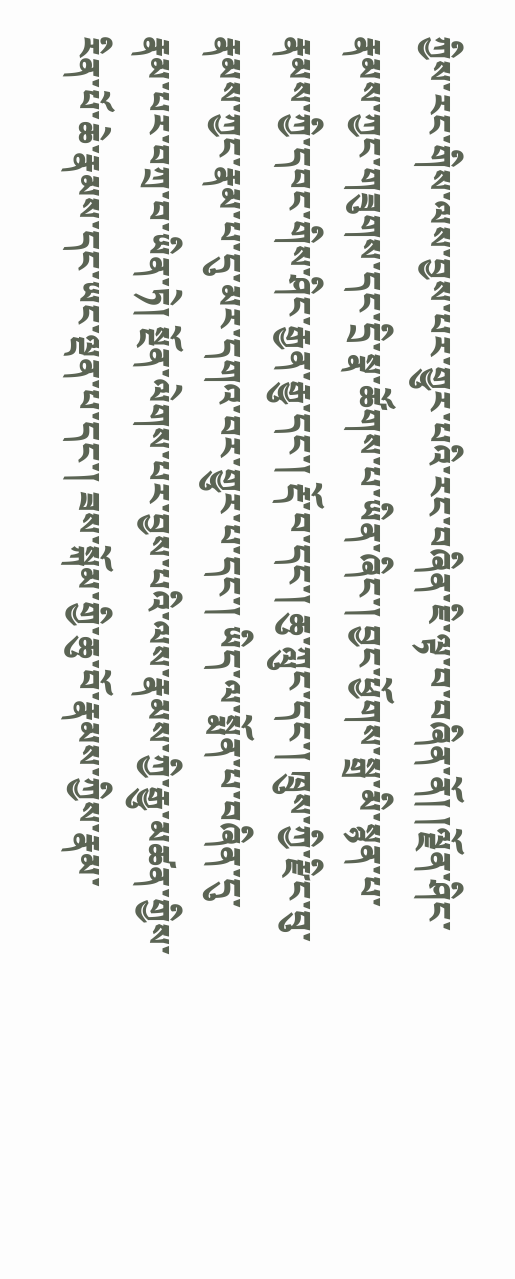ཀྱིས་རང་གིས་ལས་བྱས་པར་གྱུར་པའི་རང་བཞིན་ཇི་ལྟ་བ་བཞིན་ནོ། །ལྗོན་ཤིང་རྣམས་ཀྱང་གཟུགས་དང་དྲི་སྣ་ཚོགས་པ་ཡིན་ཞིང་། བྱང་ཕྱོགས་སྒྲ་མི་སྙན་པ་རྣམས་ཀྱི་དབང་གིས་ཤིང་རྒྱན་རྒྱུ་དང་། རྡོ་བ་དང་། ཆུ་ཀླུང་དང་། ཁྲུས་ཀྱི་རྫིང་བུ་རྣམས་ཀྱང་རྣམ་པ་དུ་མར་དགའ་བར་གྱུར་པ་དང་། ཡིད་ལ་སྨོན་པ་བཞིན་དུ་རྣམ་པར་བཀྲ་བ་ཡིན་ཏེ། སྔོན་ལེགས་པར་བྱས་པའི་ལས་རྣམས་ཀྱི་རྒྱུ་མཚན་གྱིས་རིན་པོ་ཆེ་རྣམས་དང་ཡང་ལྡན་པ་དང་། ཟས་སྐོམ་གྱི་ཆུ་བོ་རྣམས་ཀྱིས་རྣམ་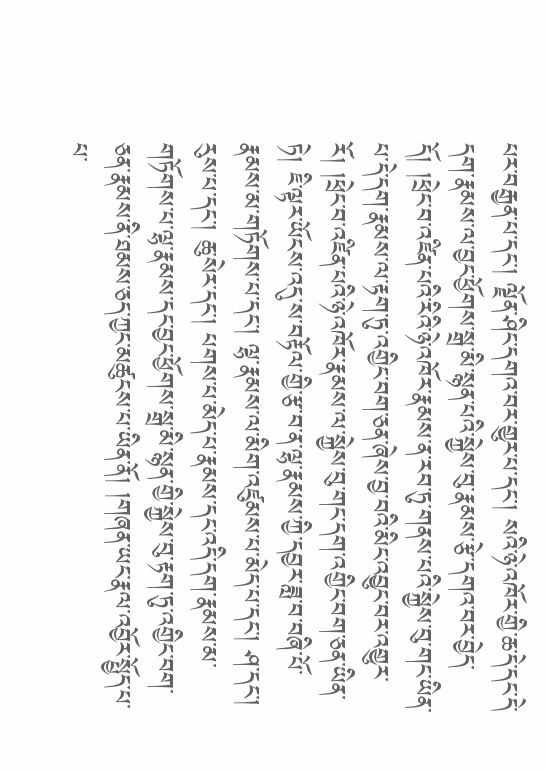པར་བརྒྱན་པ་དང་། ལྗོན་ཤིང་དགའ་བར་གྱུར་པ་དང་། སའི་ཉེ་འཁོར་གྱི་ཆ་དེ་དང་དེ་དག་རྣམས་ལ་བྱང་ཕྱོགས་སྒྲ་མི་སྙན་པའི་སྐྱེས་བུ་རྣམས་རྩེ་དགའ་བར་བྱེད་དོ། །ཕྲེང་བ་འཛིན་པའི་རིའི་ཉེ་འཁོར་རྣམས་ན་རབ་ཏུ་གནས་པའི་སྐྱེས་བུ་གང་ཡིན་པ་དེ་དག་རྣམས་ལ་རྟག་ཏུ་འགྱིང་བག་ཅན་ཞེས་བྱ་བའི་མིང་འབྱུང་བར་འགྱུར་རོ། །ཕྲེང་བ་འཛིན་པའི་ཉེ་འཁོར་རྣམས་ལ་སྐྱེས་བུ་གང་དག་འགྱིང་བག་ཅན་ཡིན་ཏེ། ཇི་ལྟར་ཡོངས་འདུ་ས་བརྟོལ་གྱི་རྩ་བ་ན་ལྷ་རྣམས་ཀྱི་དབྱར་ཟླ་བ་བཞི་པོ་རྣམས་མ་གཏོགས་པ་དང་། ལྷ་རྣམས་ལ་མིག་འཛུམས་པ་མེད་པ་དང་། ཤ་དང་། རུས་པ་དང་། ཆུ་སེར་དང་། པགས་པ་མེད་པ་རྣམས་དང་འདི་དག་རྣམས་མ་གཏོགས་པ་ལྷ་རྣམས་དང་བྱང་ཕྱོགས་སྒྲ་མི་སྙན་གྱི་སྐྱེས་བུ་རྟག་ཏུ་འགྱིང་བག་ཅན་རྣམས་ནི་ཐམས་ཅད་ཀྱང་མཚུངས་པ་ཡིན་ནོ། །གཞན་ཡང་རྣལ་འབྱོར་སྤྱོད་པ་པ་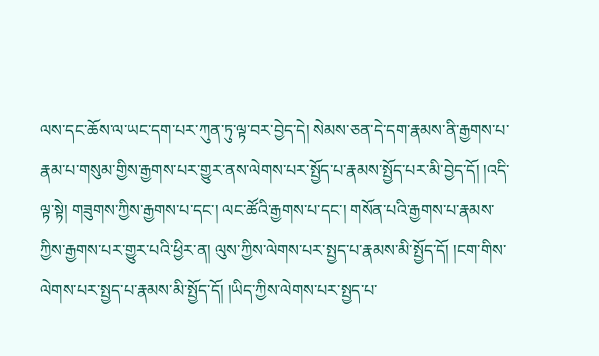ལས་དང་ཆོས་ལ་ཡང་དག་པར་ཀུན་ཏུ་ལྟ་བར་བྱེད་དེ། སེམས་ཅན་དེ་དག་རྣམས་ནི་རྒྱགས་པ་རྣམ་པ་གསུམ་གྱིས་རྒྱགས་པར་གྱུར་ནས་ལེགས་པར་སྤྱོད་པ་རྣམས་སྤྱོད་པར་མི་བྱེད་དོ། །འདི་ལྟ་སྟེ། གཟུགས་ཀྱིས་རྒྱགས་པ་དང་། ལང་ཚོའི་རྒྱགས་པ་དང་། གསོན་པའི་རྒྱགས་པ་རྣམས་ཀྱིས་རྒྱགས་པར་གྱུར་པའི་ཕྱིར་ན། ལུས་ཀྱིས་ལེགས་པར་སྤྱད་པ་རྣམས་མི་སྤྱོད་དོ། །ངག་གིས་ལེགས་པར་སྤྱད་པ་རྣམས་མི་སྤྱོད་དོ། །ཡིད་ཀྱིས་ལེགས་པར་སྤྱད་པ་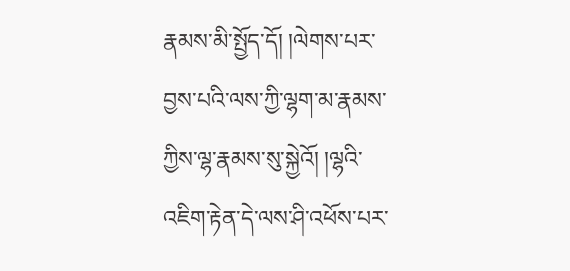རྣམས་མི་སྤྱོད་དོ། །ལེགས་པར་བྱས་པའི་ལས་ཀྱི་ལྷག་མ་རྣམས་ཀྱིས་ལྷ་རྣམས་སུ་སྐྱེའོ། །ལྷའི་འཇིག་རྟེན་དེ་ལས་ཤི་འཕོས་པར་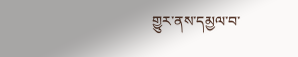གྱུར་ནས་དམྱལ་བ་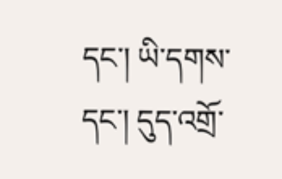དང་། ཡི་དགས་དང་། དུད་འགྲོ་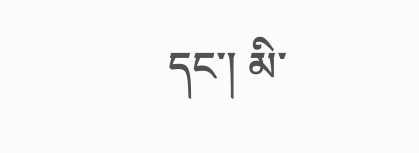དང་། མི་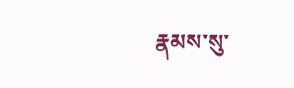རྣམས་སུ་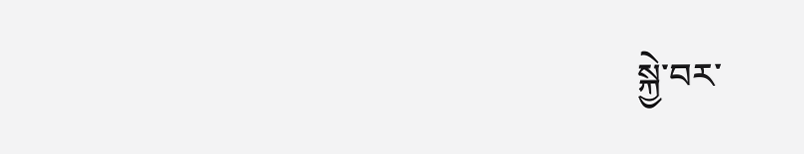སྐྱེ་བར་